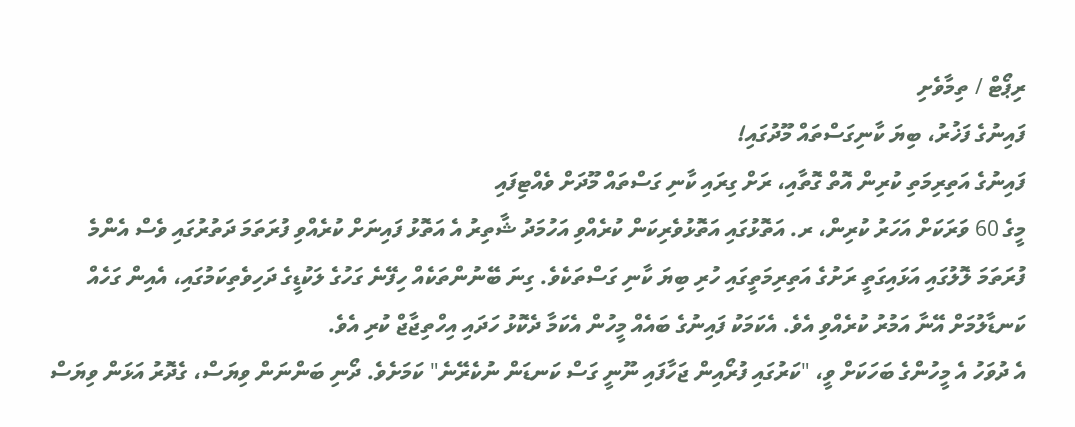ރިޕޯޓް / ތިމާވެށި
ފައިނުގެ ފަޚުރު، ބިޔަ ކާނިގަސްތައް މޫދުގައި!
ފައިނުގެ އަތިރިމަތި ކުރިން އޮތް ގޮތާއި، ރަށް ގިރައި ކާނި ގަސްތައް މޫދަށް ވެއްޓިފައި
މީގެ 60 ވަރަކަށް އަހަރު ކުރިން، ރ. އަތޮޅުގައި އަތޮޅުވެރިކަން ކުރެއްވި އަހުމަދު ޝާތިރު އެ އަތޮޅު ފައިނަށް ކުރެއްވި ފުރަތަމަ ދަތުރުގައި ވެސް އެންމެ ފުރަތަމަ ލޮލުގައި އަޅައިގަތީ ރަށުގެ އަތިރިމަތީގައި ހުރި ބިޔަ ކާނި ގަސްތަކެވެ. ގިނަ ބޭނުންތަކެއް ހިފޭނެ ގަހުގެ ލަކުޑީގެ ދަހިވެތިކަމުގައި، އެއިން ގަހެއް ކަނޑާލުމަށް އޭނާ އަމުރު ކުރެއްވި އެވެ. އެކަމަކު ފައިނުގެ ބައެއް މީހުން އެކަމާ ދެކޮޅު ހަދައި އިހްތިޖާޖް ކުރި އެވެ.
އެ ދުވަހު އެ މީހުންގެ ބަހަކަށް ވީ، "ކަރުގައި ފުރޯއިން ޖަހާފައި ނޫނީ ގަސް ކަނޑަން ނުކެރޭނެ" ކަމަށެވެ. ދޯނި ބަންނަން ވިޔަސް، ގެދޮރު އަޅަން ވިޔަސް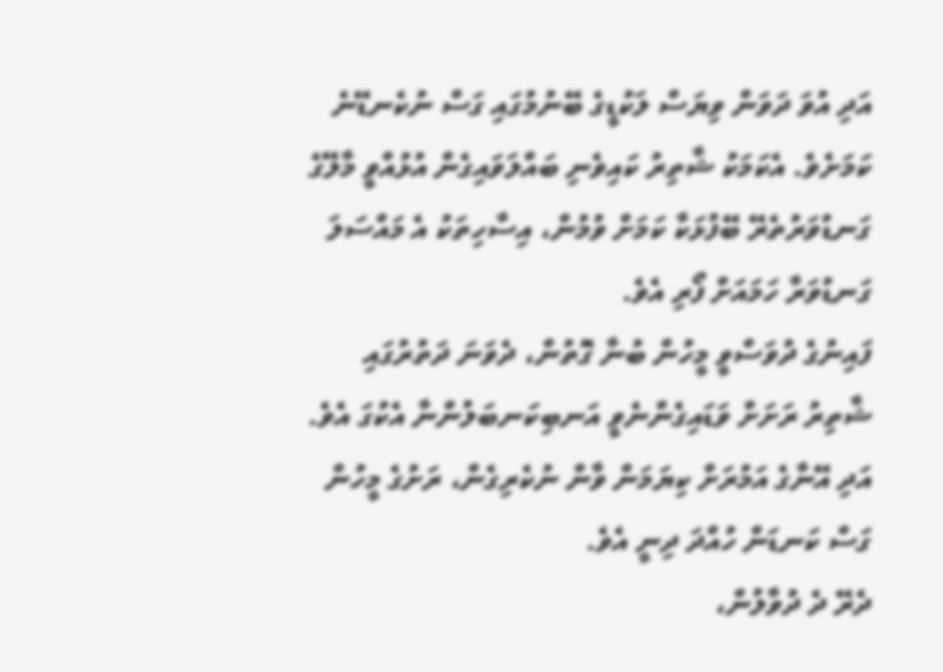އަދި އުވަ ދަވަން ވިޔަސް ލަކުޑީގެ ބޭނުމުގައި ގަސް ނުކެނޑޭނެ ކަމަށެވެ. އެކަމަކު ޝާތިރު ކައިވެނި ބައްލަވައިގެން އުޅުއްވީ މާލޭގެ ގަނޑުވަރުތެރޭ ބޭފުޅަކާ ކަމަށް ވުމުން، އިސާހިތަކު އެ މައްސަލަ ގަނޑުވަރާ ހަމައަށް ފޯރި އެވެ.
ފައިނުގެ ދުވަސްވީ މީހުން ބުނާ ގޮތުން، ދެވަނަ ދަތުރުގައި ޝާތިރު ރަށަށް ވަޑައިގެންނެވީ އަނބިކަނބަލުންނާ އެކުގަ އެވެ. އަދި އޭނާގެ އަމުރަށް ކިޔަމަން ވާން ނުކެރިގެން، ރަށުގެ މީހުން ގަސް ކަނޑަން ހުއްދަ ދިނީ އެވެ.
ދެރޭ ދެ ދުވާލުން،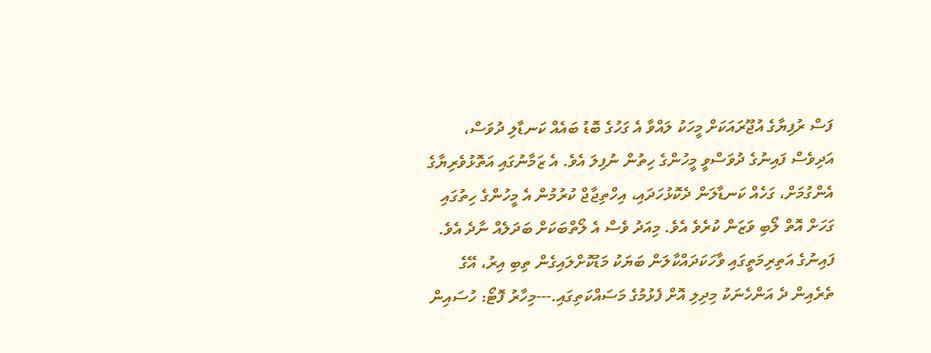ފަސް ރުފިޔާގެ އުޖޫރައަކަށް މީހަކު ލައްވާ އެ ގަހުގެ ބޮޑު ބައެއް ކަނޑާލި ދުވަސް، އަދިވެސް ފައިނުގެ ދުވަސްވީ މީހުންގެ ހިތުން ނުފިލަ އެވެ. އެ ޒަމާނުގައި އަތޮޅުވެރިޔާގެ އެންގުމަށް، ގަހެއް ކަނޑާލަން ދެކޮޅުހަދައި، އިހްތިޖާޖް ކުރުމުން އެ މީހުންގެ ހިތުގައި ގަހަށް އޮތް ލޯބި ވަޒަން ކުރެވެ އެވެ. މިއަދު ވެސް އެ ލޯތްބަކަށް ބަދަލެއް ނާދެ އެވެ.
ފައިނުގެ އަތިރިމަތީގައި ވާހަކަދައްކާލަން ބަޔަކު މަޑުކޮށްލައިގެން ތިބި އިރު، އޭގެ ތެރެއިން ދެ އަންހެނަކު މިދިލި އޮށް ފެޅުމުގެ މަސައްކަތިގައި.---މިހާރު ފޮޓޯ: ހުސައިން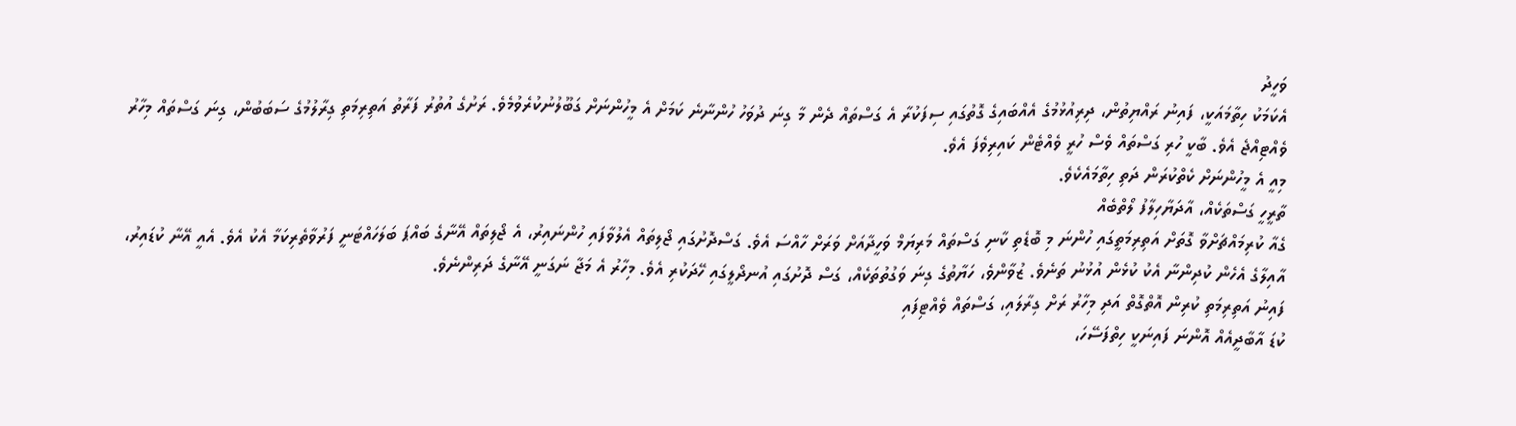ވަހީދު
އެކަމަކު ހިތާމައަކީ، ފައިނު ރައްޔިތުން، ދިރިއުޅުމުގެ އެއްބައިގެ ގޮތުގައި ސިފަކުރާ އެ ގަސްތައް ދެން މާ ގިނަ ދުވަހު ހުންނާނެ ކަމަށް އެ މީހުންނަށް ގަބޫލުނުކުރެވުމެވެ. ރަށުގެ އުތުރު ފަރާތު އަތިރިމަތި ގިރާލުމުގެ ސަބަބުން، ގިނަ ގަސްތައް މިހާރު ވެއްޓިއްޖެ އެވެ. ބާކީ ހުރި ގަސްތައް ވެސް ހުރީ ވެއްޓެން ކައިރިވެފަ އެވެ.
މިއީ އެ މީހުންނަށް ކެތްކުރަން ދަތި ހިތާމައެކެވެ.
ތާރީހީ ގަސްތަކެއް، އާދަޔާހިލާފު ލޯތްބެއް
ގެއާ ކުރިމައްޗަށްވާ ގޮތަށް އަތިރިމަތީގައި ހުންނަ މި ބޮޑެތި ކާނި ގަސްތައް މަރިޔަމް ވަހީދާއަށް ވަރަށް ހާއްސަ އެވެ. ގަސްދޮށުގައި ޖޯލިތައް އެލުވާފައި ހުންނައިރު، އެ ޖޯލިތައް އޭނާގެ ބައްޕަ ބަލަހައްޓަނީ ފަރުވާތެރިކަމާ އެކު އެވެ. އެއީ އޭނާ ކުޑައިރު، އާއިލާގެ އެހެން ކުދިންނާ އެކު ކުޅެން އުޅުނު ތަނެވެ. ޒުވާންވެ، ހަޔާތުގެ ގިނަ ވަގުތުތަކެއް، ގަސް ދޮށުގައި އުނދޯލީގައި ހޭދަކުރި އެވެ. މިހާރު އެ މަޖާ ނަގަނީ އޭނާގެ ދަރިންނެވެ.
ފައިނު އަތިރިމަތި ކުރިން އޮތްގޮތް އަދި މިހާރު ރަށް ގިރާލައި، ގަސްތައް ވެއްޓިފައި
ކުޑަ އާބާދީއެއް އޮންނަ ފައިނަކީ ހިތްފަސޭހަ،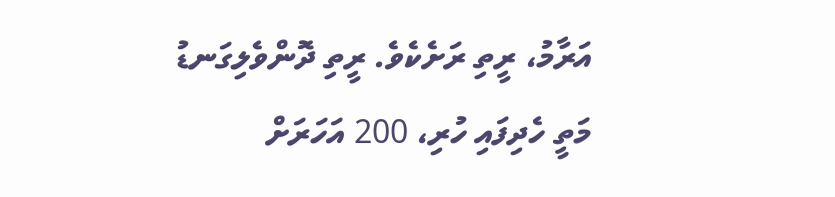އަރާމު، ރީތި ރަށެކެވެ. ރީތި ދޮންވެލިގަނޑު މަތީ ހެދިފައި ހުރި، 200 އަހަރަށް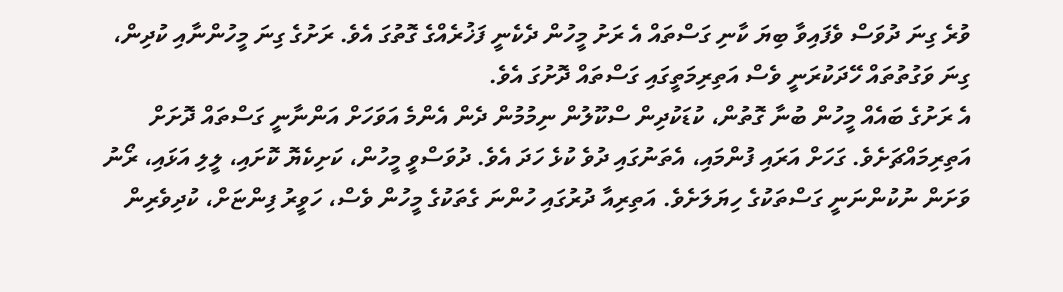ވުރެ ގިނަ ދުވަސް ވެފައިވާ ބިޔަ ކާނި ގަސްތައް އެ ރަށު މީހުން ދެކެނީ ފަޚުރެއްގެ ގޮތުގަ އެވެ. ރަށުގެ ގިނަ މީހުންނާއި ކުދިން، ގިނަ ވަގުތުތައް ހޭދަކުރަނީ ވެސް އަތިރިމަތީގައި ގަސްތައް ދޮށުގަ އެވެ.
އެ ރަށުގެ ބައެއް މީހުން ބުނާ ގޮތުން، ކުޑަކުދިން ސްކޫލުން ނިމުމުން ދެން އެންމެ އަވަހަށް އަންނާނީ ގަސްތައް ދޮށަށް އަތިރިމައްޗަށެވެ. ގަހަށް އަރައި ފުންމައި، އެތަނުގައި ދުވެ ކުޅެ ހަދަ އެވެ. ދުވަސްވީ މީހުން، ކަށިކެޔޮ ކޮށައި، ލީލި އަޅައި، ރޯނު ވަށަން ނުކުންނަނީ ގަސްތަކުގެ ހިޔަލަށެވެ. އަތިރިއާ ދުރުގައި ހުންނަ ގެތަކުގެ މީހުން ވެސް، ހަވީރު ފިންޏަށް، ކުދިވެރިން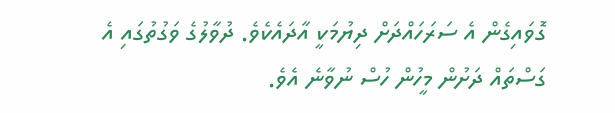ގޮވައިގެން އެ ސަރަހައްދަށް ދިޔުމަކީ އާދައެކެވެ. ދުވާލުގެ ވަގުތުގައި އެ ގަސްތައް ދަށުން މީހުން ހުސް ނުވާނެ އެވެ.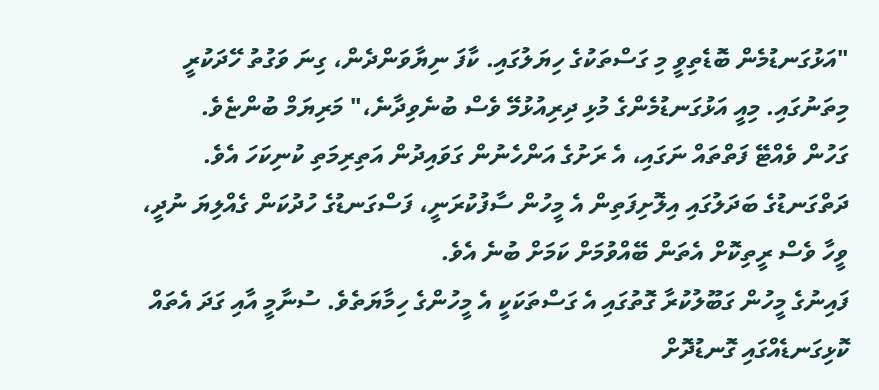"އަޅުގަނޑުމެން ބޮޑެތިވީ މި ގަސްތަކުގެ ހިޔަލުގައި. ކާފަ ނިޔާވަންދެން، ގިނަ ވަގުތު ހޭދަކުރީ މިތަނުގައި. މިއީ އަޅުގަނޑުމެންގެ މުޅި ދިރިއުޅުމޭ ވެސް ބުނެވިދާނެ،" މަރިޔަމް ބުންޏެވެ.
ގަހުން ވެއްޓޭ ފަތްތައް ނަގައި، އެ ރަށުގެ އަންހެނުން ގަވައިދުން އަތިރިމަތި ކުނިކަހަ އެވެ. ދަތްގަނޑުގެ ބަދަލުގައި އިލޮށިފަތިން އެ މީހުން ސާފުކުރަނީ، ފަސްގަނޑުގެ ހުދުކަން ގެއްލިޔަ ނުދީ، ވީހާ ވެސް ރީތިކޮށް އެތަން ބޭއްވުމަށް ކަމަށް ބުނެ އެވެ.
ފައިނުގެ މީހުން ގަބޫލުކުރާ ގޮތުގައި އެ ގަސްތަކަކީ އެ މީހުންގެ ހިމާޔަތެވެ. ސުނާމީ އާއި ގަދަ އެތައް ކޮޅިގަނޑެއްގައި ގޮނޑުދޮށް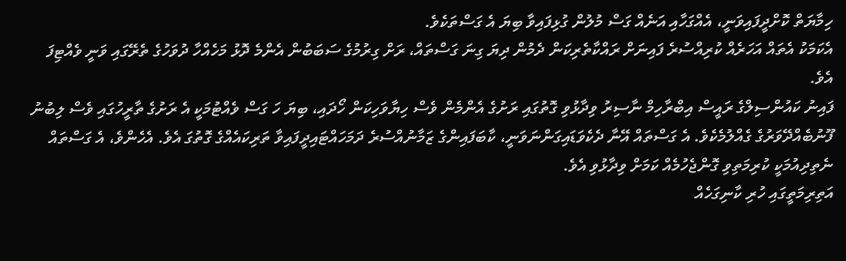ހިމާޔަތް ކޮށްދީފައިވަނީ، އެއްގަހާއި އަނެއް ގަސް މުލުން ގުޅިފައިވާ ބިޔަ އެ ގަސްތަކެވެ.
އެކަމަކު އެތައް އަހަރެއް ކުރިއްސުރެ ފައިނަށް ރައްކާތެރިކަން ދެމުން ދިޔަ ގިނަ ގަސްތައް، ރަށް ގިރުމުގެ ސަބަބުން އެންމެ ދޮޅު މަހެއްހާ ދުވަހުގެ ތެރޭގައި ވަނީ ވެއްޓިފަ އެވެ.
ފައިނު ކައުންސިލްގެ ރައީސް އިބްރާހިމް ނާސިރު ވިދާޅުވި ގޮތުގައި ރަށުގެ އެންމެން ވެސް ހިޔާވަހިކަން ހޯދައި، ބިޔަ ހަ ގަސް ވެއްޓުމަކީ އެ ރަށުގެ ތާރީހުގައި ވެސް ލިބުނު ފޫނުބެއްދޭވަރުގެ ގެއްލުމެކެވެ. އެ ގަސްތައް އޭނާ ދެކެވަޑައިގަންނަވަނީ، ކާބަފައިންގެ ޒަމާނުއްސުރެ ދަމަހައްޓައިދީފައިވާ ތަރިކައެއްގެ ގޮތުގަ އެވެ. އެހެންވެ، އެ ގަސްތައް ނެތިދިއުމަކީ ކުރިމަތިވި ގޮންޖެހުމެއް ކަމަށް ވިދާޅުވި އެވެ.
އަތިރިމަތީގައި ހުރި ކާނިގަހެއް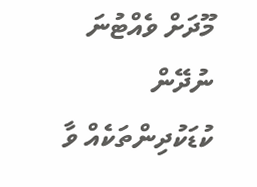މޫދަށް ވެއްޓުނަ ނުދޭން ކުޑަކުދިންތަކެއް ވާ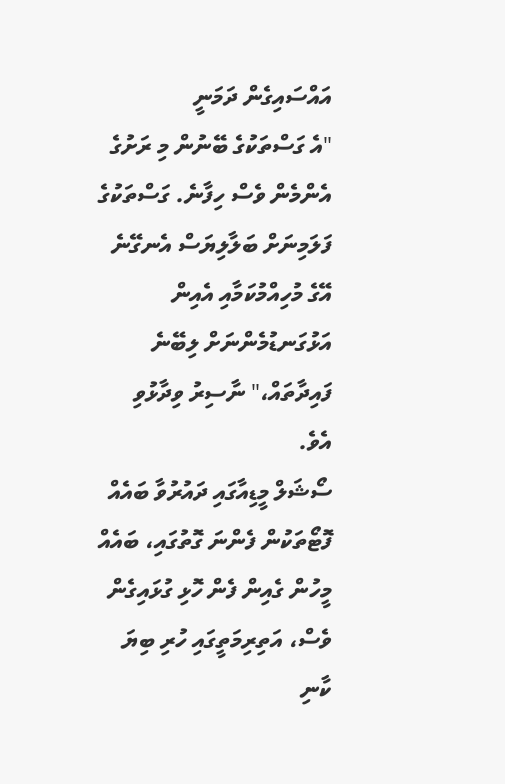އައްސައިގެން ދަމަނީ
"އެ ގަސްތަކުގެ ބޭނުން މި ރަށުގެ އެންމެން ވެސް ހިފާނެ. ގަސްތަކުގެ ފަލަމިނަށް ބަލާލިޔަސް އެނގޭނެ އޭގެ މުހިއްމުކަމާއި އެއިން އަޅުގަނޑުމެންނަށް ލިބޭނެ ފައިދާތައް،" ނާސިރު ވިދާޅުވި އެވެ.
ސޯޝަލް މީޑިއާގައި ދައުރުވާ ބައެއް ފޮޓޯތަކުން ފެންނަ ގޮތުގައި، ބައެއް މީހުން ގެއިން ފެން ހޮޅި ގުޅައިގެން ވެސް، އަތިރިމަތީގައި ހުރި ބިޔަ ކާނި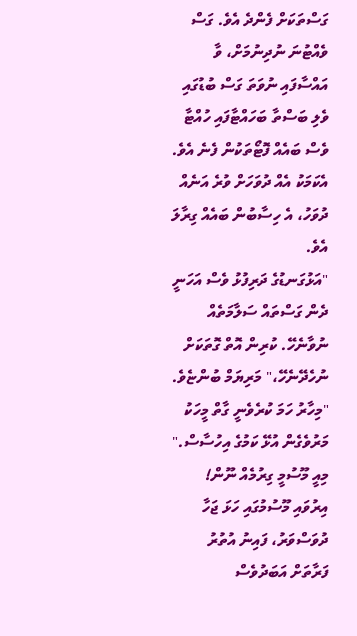ގަސްތަކަށް ފެންދެ އެވެ. ގަސް ވެއްޓުނަ ނުދިނުމަށް، ވާ އައްސާފައި ނުވަތަ ގަސް ބުޑުގައި ވެލި ބަސްތާ ބަހައްޓާފައި ހުއްޓާ ވެސް ބައެއް ފޮޓޯތަކުން ފެނެ އެވެ. އެކަމަކު އެއް ދުވަހަށް ވުރެ އަނެއް ދުވަހު، އެ ހިސާބުން ބައެއް ގިރާލަ އެވެ.
"އަޅުގަނޑުގެ ދަރިފުޅު ވެސް އަހަނީ ދެން ގަސްތައް ސަލާމަތެއް ނުވާނެހޭ. ކުރިން އޮތް ގޮތަކަށް ނުހެދޭނެހޭ،" މަރިޔަމް ބުންޏެވެ.
"މިހާރު ހަމަ ކުރެވެނީ ގާތް މީހަކު މަރުވެގެން އުޅޭ ކަމުގެ އިހުސާސް."
މިއީ މޫސުމީ ގިރުމެއް ނޫން!
އިރުވައި މޫސުމުގައި ހަޅަ ޖަހާ ދުވަސްވަރު، ފައިނު އުތުރު ފަރާތަށް އަބަދުވެސް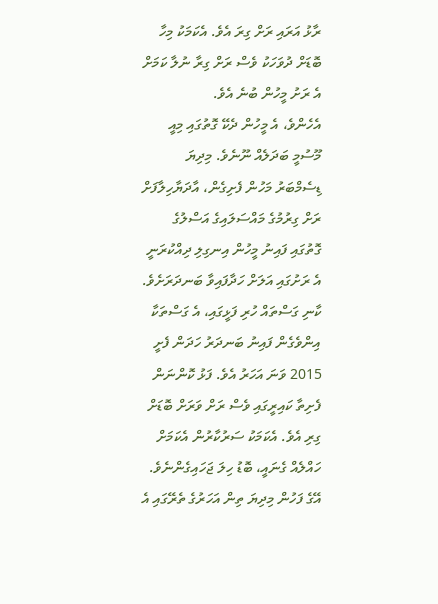ރާޅު އަރައި ރަށް ގިރަ އެވެ. އެކަމަކު މިހާ ބޮޑަށް ދުވަހަކު ވެސް ރަށް ގިރާ ނުލާ ކަމަށް އެ ރަށު މީހުން ބުނެ އެވެ.
އެހެންވެ، އެ މީހުން ދެކޭ ގޮތުގައި މިއީ މޫސުމީ ބަދަލެއް ނޫނެވެ. މިދިޔަ ޑިސެމްބަރު މަހުން ފެށިގެން، އާދަޔާހިލާފަށް ރަށް ގިރުމުގެ މައްސަލައިގެ އަސްލުގެ ގޮތުގައި ފައިނު މީހުން އިނގިލި ދިއްކުރަނީ އެ ރަށުގައި އަލަށް ހަދާފައިވާ ބަނދަރަށެވެ.
ކާނި ގަސްތައް ހުރި ފަޅީގައި، އެ ގަސްތަކާ އިންވެގެން ފައިނު ބަނދަރު ހަދަން ފެށީ 2015 ވަނަ އަހަރު އެވެ. ފަޅު ކޮންނަން ފެށިތާ ކައިރީގައި ވެސް ރަށް ވަރަށް ބޮޑަށް ގިރި އެވެ. އެކަމަކު ސަރުކާރުން އެކަމަށް ހައްލެއް ގެނައީ، ބޮޑު ހިލަ ޖަހައިގެންނެވެ. އޭގެ ފަހުން މިދިޔަ ތިން އަހަރުގެ ތެރޭގައި އެ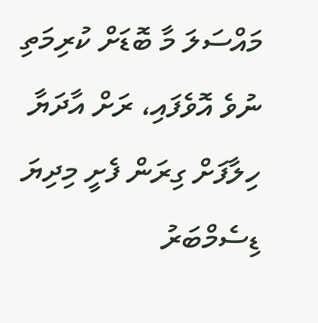މައްސަލަ މާ ބޮޑަށް ކުރިމަތި ނުވެ އޮވެފައި، ރަށް އާދަޔާ ހިލާފަށް ގިރަން ފެށީ މިދިޔަ ޑިސެމްބަރު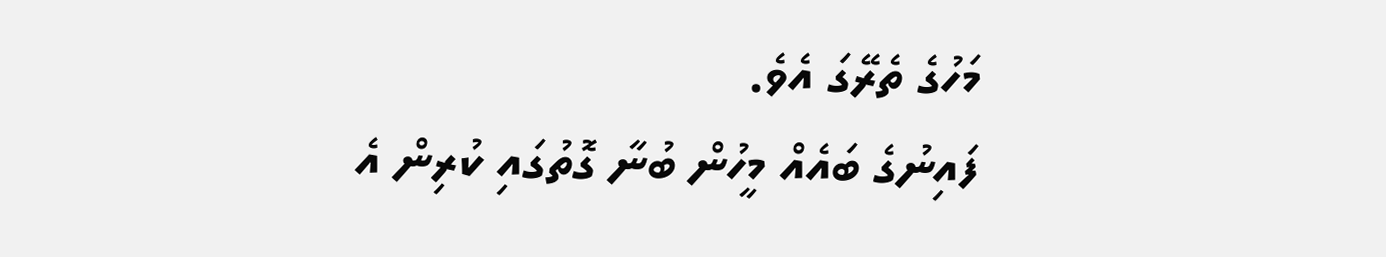މަހުގެ ތެރޭގަ އެވެ.
ފައިނުގެ ބައެއް މީހުން ބުނާ ގޮތުގައި ކުރިން އެ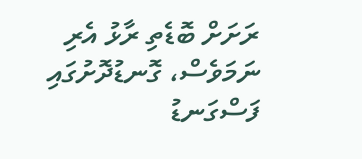ރަށަށް ބޮޑެތި ރާޅު އެރި ނަމަވެސް، ގޮނޑުދޮށުގައި ފަސްގަނޑު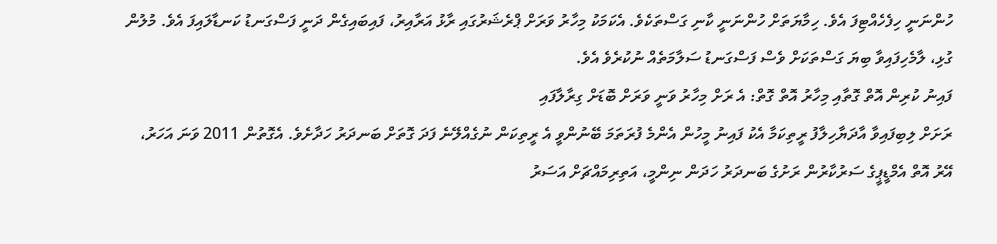ހުންނަނީ ހިފެހެއްޓިފަ އެވެ. ހިމާޔަތަށް ހުންނަނީ ކާނި ގަސްތަކެވެ. އެކަމަކު މިހާރު ވަރަށް ޕްރެޝަރުގައި ރާޅު އަރާއިރު، ފައިބައިގެން ދަނީ ފަސްގަނޑު ކަނޑާލައިފަ އެވެ. މުލުން ގުޅި، ލާމެހިފައިވާ ބިޔަ ގަސްތަކަށް ވެސް ފަސްގަނޑު ސަލާމަތެއް ނުކުރެވެ އެވެ.
ފައިނު ކުރިން އޮތް ގޮތާއި މިހާރު އޮތް ގޮތް: އެ ރަށް މިހާރު ވަނީ ވަރަށް ބޮޑަށް ގިރާލާފައި
ރަށަށް ލިބިފައިވާ އާދަޔާހިލާފު ރީތިކަމާ އެކު ފައިނު މީހުން އެންމެ ފުރަތަމަ ބޭނުންވީ އެ ރީތިކަން ނުގެއްލޭނެ ފަދަ ގޮތަށް ބަނދަރު ހަދާށެވެ. އެގޮތުން 2011 ވަނަ އަހަރު، އޭރު އޮތް އެމްޑީޕީގެ ސަރުކާރުން ރަށުގެ ބަނދަރު ހަދަން ނިންމީ، އަތިރިމައްޗަށް އަސަރު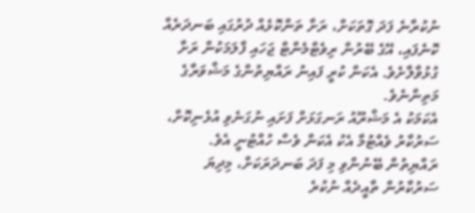ނުކުރާނެ ފަދަ ގޮތަކަށް، ރަށާ ތަންކޮޅެއް ދުރުގައި ބަނދަރެއް ކޮނެފައި، އޭގެ ބޭރުން ރިވެޓްމެންޓް ޖަހައި ފާލަމަކުން ރަށާ ގުޅުވާލާށެވެ. އެކަން ކުރީ ފައިނު ރައްޔިތުންގެ މަޝްވަރާގެ މަތިންނެވެ.
އެކަމަކު އެ މަޝްރޫއު ރަނގަޅަށް ފަށައި ނުގަނެވި އުޅެނިކޮށް، ސަރުކާރު ވެއްޓުމާ އެކު އެކަން ވެސް ހުއްޓުނީ އެވެ.
ރައްޔިތުން ބޭނުންވި މި ފަދަ ބަނދަރަކަށް، މިދިޔަ ސަރުކާރުން ތާއީދެއް ނުކުރެ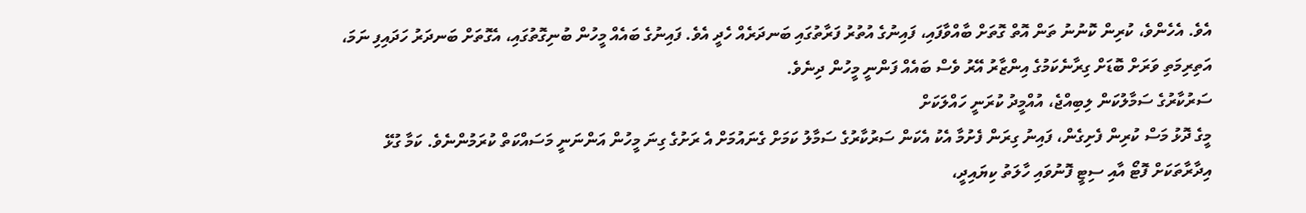އެވެ. އެހެންވެ، ކުރިން ކޮނުނު ތަން އޮތް ގޮތަށް ބާއްވާފައި، ފައިނުގެ އުތުރު ފަރާތުގައި ބަނދަރެއް ހެދީ އެވެ. ފައިނުގެ ބައެއް މީހުން ބުނިގޮތުގައި، އެގޮތަށް ބަނދަރު ހަދައިފި ނަމަ، އަތިރިމަތި ވަރަށް ބޮޑަށް ގިރާނެކަމުގެ އިންޒާރު އޭރު ވެސް ބައެއް ފަންނީ މީހުން ދިނެވެ.
ސަރުކާރުގެ ސަމާލުކަން ލިބިއްޖެ، އުއްމީދު ކުރަނީ ހައްލަކަށް
މީގެ ދޮޅު މަސް ކުރިން ފެށިގެން، ފައިނު ގިރަން ފެށުމާ އެކު އެކަން ސަރުކާރުގެ ސަމާލު ކަމަށް ގެނައުމަށް އެ ރަށުގެ ގިނަ މީހުން އަންނަނީ މަސައްކަތް ކުރަމުންނެވެ. ކަމާ ގުޅޭ އިދާރާތަކަށް ފޮޓޯ އާއި ސިޓީ ފޮނުވައި ހާލަތު ކިޔައިދީ،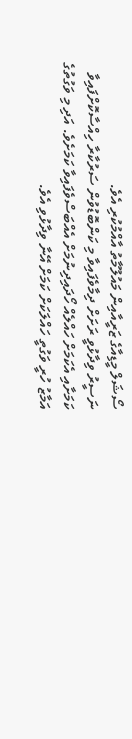ސޯޝަލް މީޑިއާގެ ޒަރީއާއިން މައުލޫމާތު އާއްމުކުރި އެވެ.
ނަސީރު ވިދާޅުވީ ރަށަށް ދިމާވެފައިވާ މި ކަންބޮޑުވުން ސަރުކާރާ ހިއްސާކޮށްފައިވާ ކަމަށާއި އެކަމަށް ހައްލެއް ހޯދައިދިނުމަށް އެއްބަސްވެފައިވާ ކަމަށެވެ. އަދި މި ވަގުތުގެ އަމާޒު ހުރީ ވަގުތީ ހައްލަކަށް ކަމަށް އޭނާ ވިދާޅުވި އެވެ.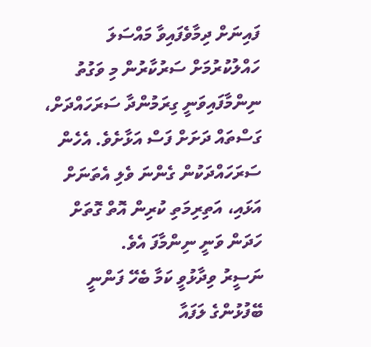ފައިނަށް ދިމާވެފައިވާ މައްސަލަ ހައްލުކުރުމަށް ސަރުކާރުން މި ވަގުތު ނިންމާފައިވަނީ ގިރަމުންދާ ސަރަހައްދަށް، ގަސްތައް ދަށަށް ފަސް އަޅާށެވެ. އެހެން ސަރަހައްދަކުން ގެންނަ ވެލި އެތަނަށް އަޅައި، އަތިރިމަތި ކުރިން އޮތް ގޮތަށް ހަދަން ވަނީ ނިންމާފަ އެވެ.
ނަސީރު ވިދާޅުވީ ކަމާ ބެހޭ ފަންނީ ބޭފުޅުންގެ ލަފައާ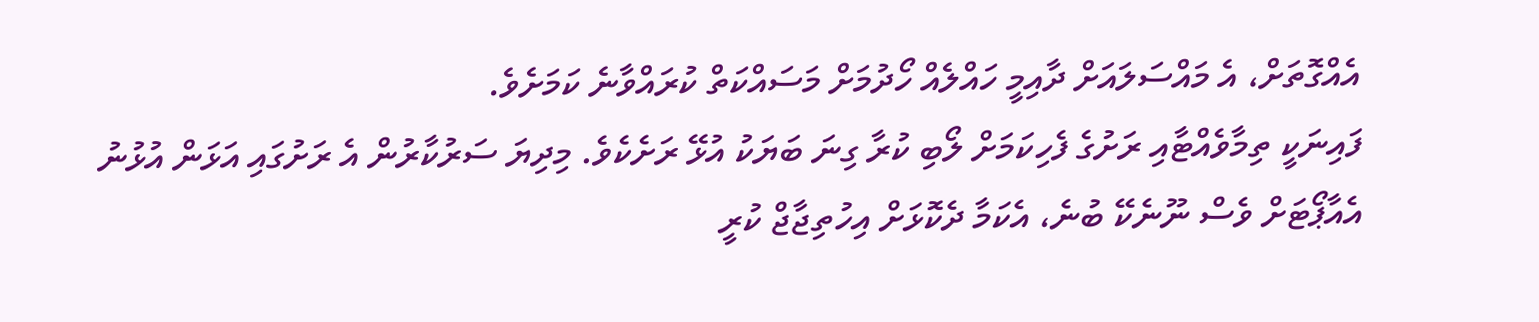އެއްގޮތަށް، އެ މައްސަލައަށް ދާއިމީ ހައްލެއް ހޯދުމަށް މަސައްކަތް ކުރައްވާނެ ކަމަށެވެ.
ފައިނަކީ ތިމާވެއްޓާއި ރަށުގެ ފެހިކަމަށް ލޯބި ކުރާ ގިނަ ބަޔަކު އުޅޭ ރަށެކެވެ. މިދިޔަ ސަރުކާރުން އެ ރަށުގައި އަޅަން އުޅުނު އެއާޕޯޓަށް ވެސް ނޫނެކޭ ބުނެ، އެކަމާ ދެކޮޅަށް އިހުތިޖާޖް ކުރީ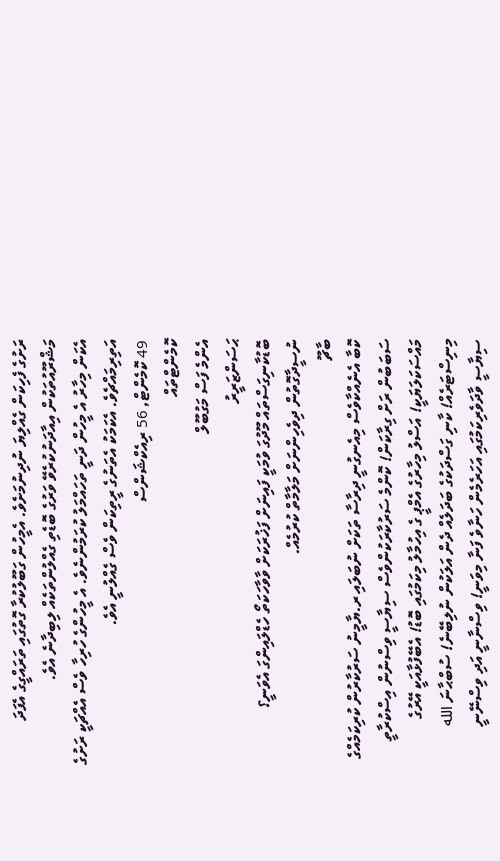ރަށުގެ ފެހިކަން ގެއްލިޔަ ނުދިނުމަށެވެ. އެމީހުން ގަބޫލުކުރާ ގޮތުގައި ތަރައްގީގެ އެފަދަ މަޝްރޫއުތަކުން އިއާދަނުކުރެވޭ ވަރުގެ ބޮޑެތި ގެއްލުންތަކެއް ލިބިދާނެ އެވެ.
އެކަން މިހާރު އެ މީހުން ދަނީ ތަހައްމަލު ކުރަމުންނެވެ. އެ މީހުންގެ ހުރިހާ ވެސް އެއްޗަކީ ރަށުގެ އަތިރިމައްޗެވެ. އެކަމަކު އެތަނުގެ ރީތިކަން ވެސް ގެއްލުނީ އެވެ.
49 ކޮމެންޓް, 56 ރިއެކްޝަންސް
ކޮމެންޓްތައް
އެންމެ ފަސް މަގުބޫލް
ޙަސަންޒަރީރު
ބޮޑުކާނިގަސްތައް މޫދުގަ ވުމަކީ ފައިނަށް ފަޚުރަކަށް ވާވާހަކަތޯ ހެޑްލައިންގަ އެވަނީ؟ ނުސީދާގޮތުން ދިވެހިންނަށް މަލާމާތް ކުރުމެއް.
ބާޗޫ
ކޮބާ އެނެއްކާވެސް މިއެނގުނީ ދިރާސާ ތަކަށް ނުބަލައި ރ.ޔާމީނު ސަރުކާރުން ކުރިކަމެއްގެ ސަބަބުން ރަށް ގިރާކަން! ކޮންމެ ސަރުކާރަކުންވެސް ސިޔާސީ ވިސްނުން އިސްކުރާތީ މައްސަކަލަޔަކީ! އަސްލު މިހާރުގެ އެމްޕީ ގެ އިހުމާލު މިކަމުގައި ބޮޑު! އެބޭފުޅާއަކީ އޭރުގެ މިނިސްޓަރެއް! ކާނި ގަސްދަކުގެ ބަދަލެއް ދެން އަލަކުން ނުލިބޭނެ! ސުބްޙާނަ الله ސިޔާސީ ވާދަވެރިކަމުގައި އަހަރެމެން ހަނާވެ ފަނާ މިވަނީ! ވިސްނާނީ އަދި ވިސްނޭނީ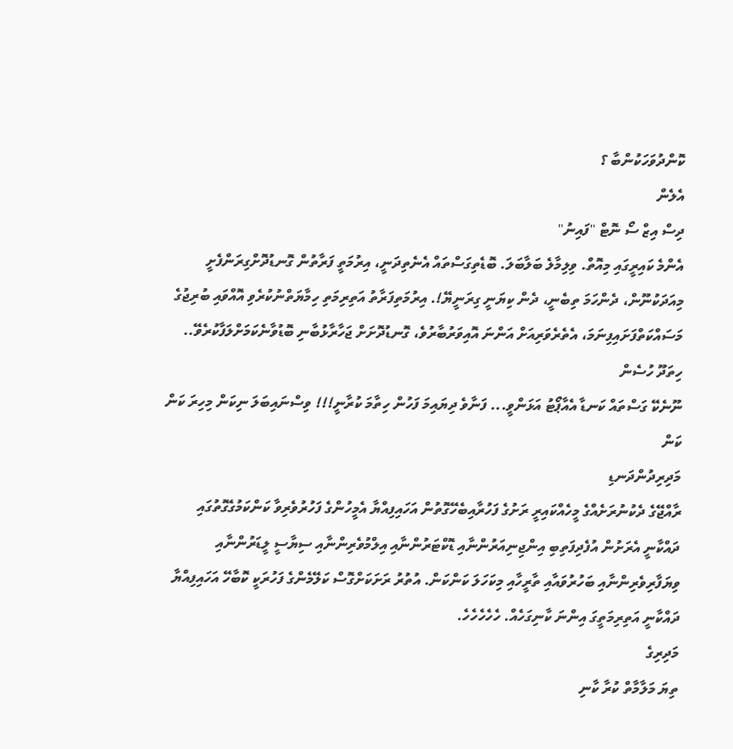ކޮންދުވަހަކުންބާ ؟
އެލެން
ދިސް އިޒް ސޯ ނޮޓް "ފައިނު"
އެންމެ ކައިރީގައި މިއޮތް. ވިލިމާލެ ބަލާބަލަ. ބޮޑެތިގަސްތައް އެނެތިދަނީ، އިރުމަތީ ފަރާތުން ގޮނޑުދޮށްގިރަންފެށީ މިއަދަކުނޫން، ދެންހަމަ ތިބެނީ، ދެން ކިޔަނީ ގިރަނީޔޭ!. އިރުމަތިފަރާތު އަތިރިމަތި ހިމާޔަތްނުކުރެވި އޮއްވައި ބުރިޖުގެ މަސައްކަތްފަށައިފިނަމަ، އެތެރެވަރިއަށް އަންނަ އޮއިވަރުބާރުވެ، ގޮނޑުދޮށަށް ޖަހާރާޅުބާނި ބޮޑުވާނެކަމަށްލަފާކުރެވޭ..
ހިތަދޫ ހުސެން
ނޫނެކޭ ގަސްތައް ކަނޑާ އެއާޕޯޓު އަޅަންވީ... ފަނާވެ ދިޔައިމަ ފަހުން ހިތާމަ ކުރާނީ!!! ވިސްނައިބަލަ ނިކަން މިހިރަ ކަން ކަން
މަދިރިދުންދަނޑި
ރާއްޖޭގެ ދެކުނުރަށެއްގެ މީހެއްކައިރީ ރަށުގެ ފަހުރާއިބެހޭގޮތުން އަހައިފިއްޔާ އެމީހުންގެ ފަހުރުވެރިވާ ކަންކަމުގެގޮތުގައި ދައްކާނީ އެރަށުން އުފެދިފަތިބި އިންޖިނިއަރުންނާއި ޑޮކްޓަރުންނާއި އިލްމުވެރިންނާއި ސިޔާސީ ލީޑަރުންނާއި ވިޔަފާރިވެރިންނާއި ބަހުރުވައާއި ތާރީހާއި މިކަހަލަ ކަންކަން. އުތުރު ރަށަކަށްގޮސް ކަލޭމެންގެ ފަހުރަކީ ކޮބާހޭ އަހައިފިއްޔާ ދައްކާނީ އަތިރިމަތީގަ އިންނަ ކާނިގަހެއް. ހެހެހެހެހެ.
މަދިރިގެ
ތިޔަ މަލާމާތް ކުރާ ކާނި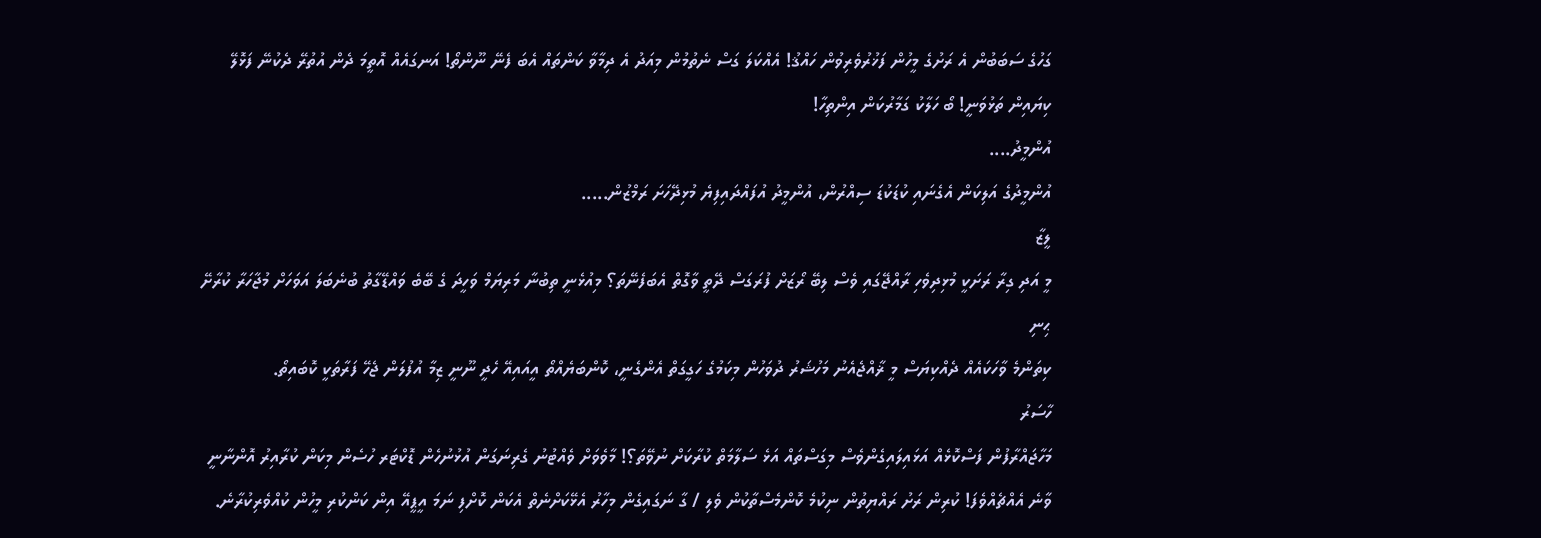ގަހުގެ ސަބަބުން އެ ރަށުގެ މީހުން ފަޚުރުވެރިވުން ހައްޤު! އެއްކަލަ ގަސް ނެތުމުން މިއަދު އެ ދިމާވާ ކަންތައް އެބަ ފެނޭ ނޫންތޯ! އަނގައެއް އޮތީމަ ދެން އުތުރޭ ދެކުނޭ ފަޅޮލޭ ކިޔައިން ތަޅުވަނީ! ބޯ ހަލާކު ގަމާރުކަން އިންތިހާ!
އުންމީދު....
އުންމީދުގެ އަލިކަން އެގެނައި ކުޑަކުޑަ ސިއްރުން، އުންމީދު އުފައްދައިފިޔެ މުޅިދޭހަށަ ރަމްޒުން.....
ލީޒާ
މީ އަދި ގިރާ ރަށަކީ މުޅިދިވެހި ރާއްޖޭގައި ވެސް ލިބޭ ރޯޒަށް ފުރަގަސް ދޭތީ ވާގޮތް އެބަފެނޭތަ؟ މިއުޅެނީ ތިބުނާ މަރިޔަމް ވަހީދަ ގެ ބޭބެ ވައްޑޭގާތު ބުނެބަލަ އަވަހަށް މުޖާހަރާ ކުރާށޭ
ޙިނި
ކިތަންމެ ވާހަކައެއް ދެއްކިޔަސް މީ ޜާއްޖެއެނު މަހުޝަރު ދުވަހުން މިކަމުގެ ހަގީގަތް އެންގެނީ، ކޮންބަޔެއްތޯ އީއައިއޭ ހެދީ ނޫނީ ޒިމާ އުފުލަން ޖެހޭ ފަރާތަކީ ކޮބައިތޯ.
ހާސަރު
މަހާޖައްރާފުން ފަސްކޮޅެއް އަޅައިލައިގެންވެސް މިގަސްތައް އަޅެ ސަލާމަތް ކުރާކަށް ނުވޭތަ؟! މާވެވަށް ވެއްޓުނު ގެރިނަގަން އުޅުނުހެން ޑޮކްޓަރ ހުސެން މިކަން ކުރާއިރު އޮންނާނީ ވާނެ އެއްޗެއްވެފަ! ކުރިން ރަށު ރައްޔިތުން ނިކުމެ ކޮންމެސްތާކުން ވެލި / ގާ ނަގައިގެން މިހާރު އެޅޭކަށްނެތް އެކަން ކޮށްފި ނަމަ އީޕީއޭ އިން ކަންކުރި މީހުން ކުއްވެރިކުރާނެ.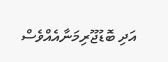އަދި ބޮޑުޖޫރިމަނާއެއްވެސް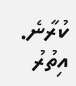ކުރާނެ.
އިތުރު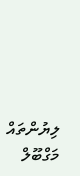ލިޔުންތައް
މަގްބޫލް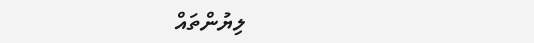ލިޔުންތައް